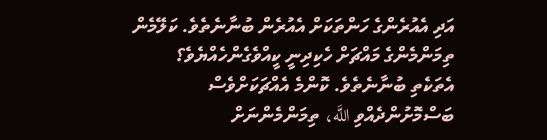އަދި އެއުރެންގެ ހަންތަކަށް އެއުރެން ބުނާނެތެވެ. ކަލޭމެން ތިމަންމެންގެ މައްޗަށް ހެކިދިނީ ކީއްވެގެންހެއްޔެވެ؟ އެތަކެތި ބުނާނެތެވެ. ކޮންމެ އެއްޗަކަށްވެސް ބަސްމޮށުންދެއްވި اللَّه، ތިމަންމެންނަށް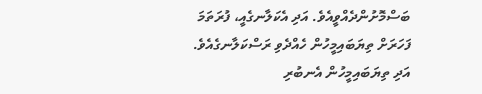ބަސްމޮށުންދެއްވީއެވެ. އަދި އެކަލާނގެއީ، ފުރަތަމަ ފަހަރަށް ތިޔަބައިމީހުން ހެއްދެވި ރަސްކަލާނގެއެވެ. އަދި ތިޔަބައިމީހުން އެނބުރި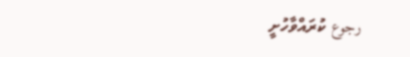رجوع ކުރައްވާހުށީ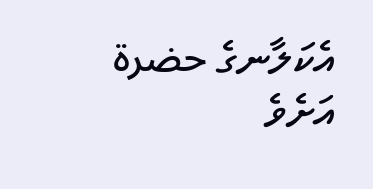އެކަލާނގެ حضرة އަށެވެ